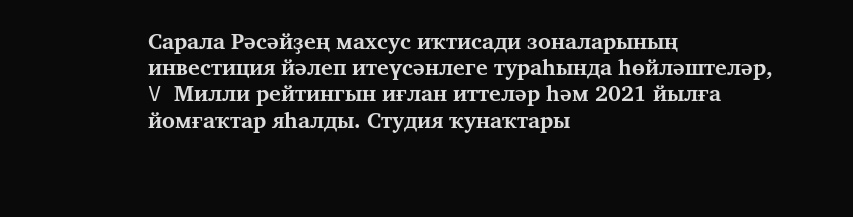Сарала Рәсәйҙең махсус иҡтисади зоналарының инвестиция йәлеп итеүсәнлеге тураһында һөйләштеләр, V Милли рейтингын иғлан иттеләр һәм 2021 йылға йомғаҡтар яһалды. Студия ҡунаҡтары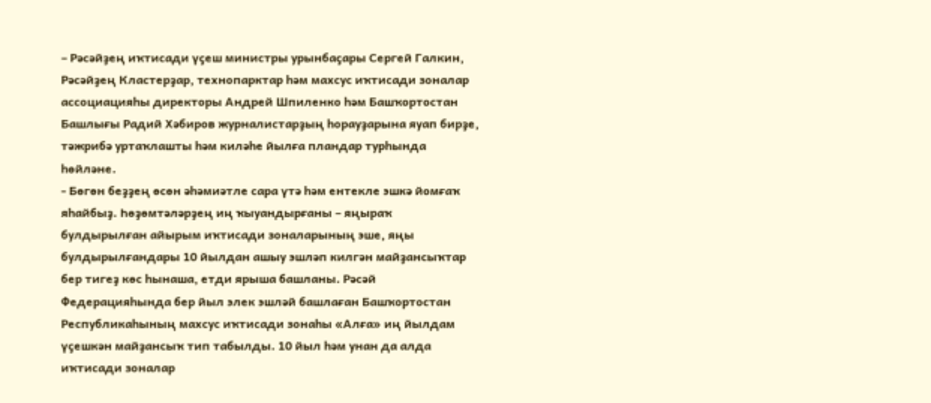– Рәсәйҙең иҡтисади үҫеш министры урынбаҫары Сергей Галкин, Рәсәйҙең Кластерҙар, технопарктар һәм махсус иҡтисади зоналар ассоциацияһы директоры Андрей Шпиленко һәм Башҡортостан Башлығы Радий Хәбиров журналистарҙың һорауҙарына яуап бирҙе, тәжрибә уртаҡлашты һәм киләһе йылға пландар турһында һөйләне.
- Бөгөн беҙҙең өсөн әһәмиәтле сара үтә һәм ентекле эшкә йомғаҡ яһайбыҙ. Һөҙөмтәләрҙең иң ҡыуандырғаны – яңыраҡ булдырылған айырым иҡтисади зоналарының эше, яңы булдырылғандары 10 йылдан ашыу эшләп килгән майҙансыҡтар бер тигеҙ көс һынаша, етди ярыша башланы. Рәсәй Федерацияһында бер йыл элек эшләй башлаған Башҡортостан Республикаһының махсус иҡтисади зонаһы «Алға» иң йылдам үҫешкән майҙансыҡ тип табылды. 10 йыл һәм унан да алда иҡтисади зоналар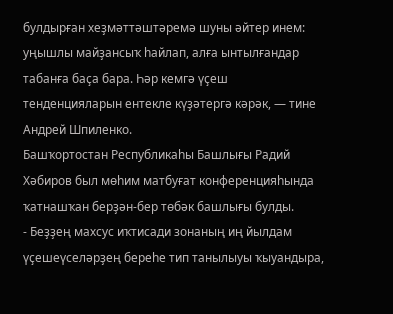булдырған хеҙмәттәштәремә шуны әйтер инем: уңышлы майҙансыҡ һайлап, алға ынтылғандар табанға баҫа бара. Һәр кемгә үҫеш тенденцияларын ентекле күҙәтергә кәрәк, — тине Андрей Шпиленко.
Башҡортостан Республикаһы Башлығы Радий Хәбиров был мөһим матбуғат конференцияһында ҡатнашҡан берҙән-бер төбәк башлығы булды.
- Беҙҙең махсус иҡтисади зонаның иң йылдам үҫешеүселәрҙең береһе тип танылыуы ҡыуандыра,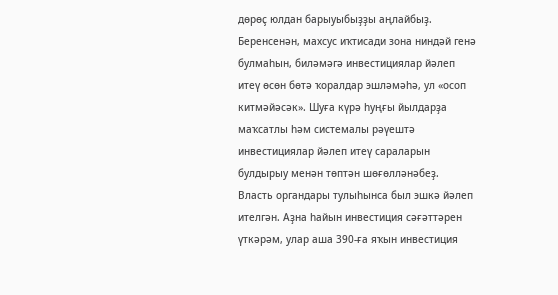дөрөҫ юлдан барыуыбыҙҙы аңлайбыҙ. Беренсенән, махсус иҡтисади зона ниндәй генә булмаһын, биләмәгә инвестициялар йәлеп итеү өсөн бөтә ҡоралдар эшләмәһә, ул «осоп китмәйәсәк». Шуға күрә һуңғы йылдарҙа маҡсатлы һәм системалы рәүештә инвестициялар йәлеп итеү сараларын булдырыу менән төптән шөғөлләнәбеҙ. Власть органдары тулыһынса был эшкә йәлеп ителгән. Аҙна һайын инвестиция сәғәттәрен үткәрәм, улар аша 390-ға яҡын инвестиция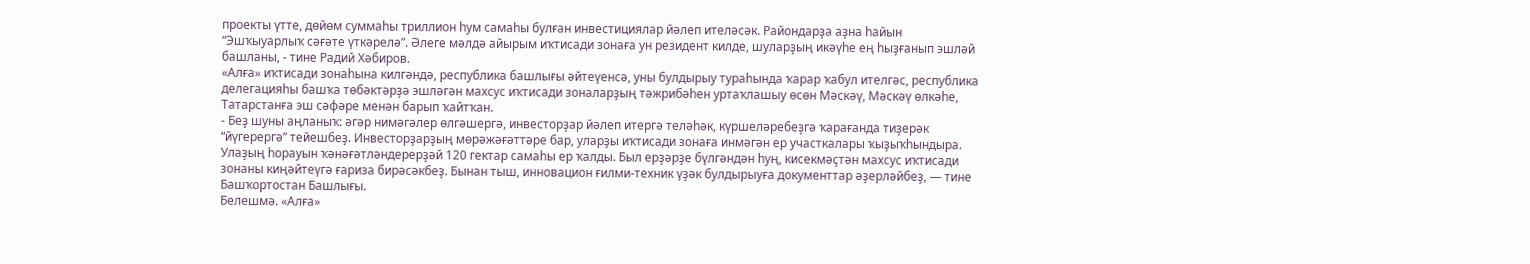проекты үтте, дөйөм суммаһы триллион һум самаһы булған инвестициялар йәлеп ителәсәк. Райондарҙа аҙна һайын “Эшҡыуарлыҡ сәғәте үткәрелә”. Әлеге мәлдә айырым иҡтисади зонаға ун резидент килде, шуларҙың икәүһе ең һыҙғанып эшләй башланы, - тине Радий Хәбиров.
«Алға» иҡтисади зонаһына килгәндә, республика башлығы әйтеүенсә, уны булдырыу тураһында ҡарар ҡабул ителгәс, республика делегацияһы башҡа төбәктәрҙә эшләгән махсус иҡтисади зоналарҙың тәжрибәһен уртаҡлашыу өсөн Мәскәү, Мәскәү өлкәһе, Татарстанға эш сәфәре менән барып ҡайтҡан.
- Беҙ шуны аңланыҡ: әгәр нимәгәлер өлгәшергә, инвесторҙар йәлеп итергә теләһәк, күршеләребеҙгә ҡарағанда тиҙерәк “йүгерергә” тейешбеҙ. Инвесторҙарҙың мөрәжәғәттәре бар, уларҙы иҡтисади зонаға инмәгән ер участкалары ҡыҙыҡһындыра. Улаҙың һорауын ҡәнәғәтләндерерҙәй 120 гектар самаһы ер ҡалды. Был ерҙәрҙе бүлгәндән һуң, кисекмәҫтән махсус иҡтисади зонаны киңәйтеүгә ғариза бирәсәкбеҙ. Бынан тыш, инновацион ғилми-техник үҙәк булдырыуға документтар әҙерләйбеҙ, — тине Башҡортостан Башлығы.
Белешмә. «Алға»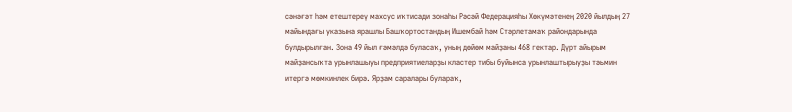сәнәғәт һәм етештереү махсус иҡтисади зонаһы Рәсәй Федерацияһы Хөкүмәтенең 2020 йылдың 27 майындағы указына ярашлы Башҡортостандың Ишембай һәм Стәрлетамаҡ райондарында булдырылған. Зона 49 йыл ғәмәлдә буласаҡ, уның дөйөм майҙаны 468 гектар. Дүрт айырым майҙансыҡта урынлашыуы предприятиеларҙы кластер тибы буйынса урынлаштырыуҙы тәьмин итергә мөмкинлек бирә. Ярҙам саралары булараҡ,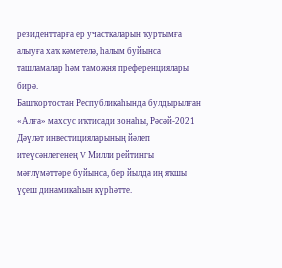резиденттарға ер участкаларын ҡуртымға алыуға хаҡ кәметелә, һалым буйынса ташламалар һәм таможня преференциялары бирә.
Башҡортостан Республикаһында булдырылған «Алға» махсус иҡтисади зонаһы, Рәсәй-2021 Дәүләт инвестицияларының йәлеп итеүсәнлегенең V Милли рейтингы мәғлүмәттәре буйынса, бер йылда иң яҡшы үҫеш динамикаһын күрһәтте.